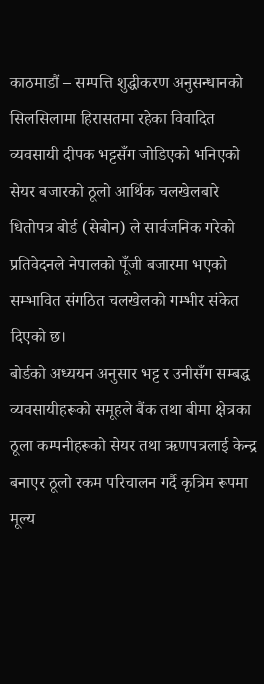काठमाडौं – सम्पत्ति शुद्धीकरण अनुसन्धानको सिलसिलामा हिरासतमा रहेका विवादित व्यवसायी दीपक भट्टसँग जोडिएको भनिएको सेयर बजारको ठूलो आर्थिक चलखेलबारे धितोपत्र बोर्ड (सेबोन) ले सार्वजनिक गरेको प्रतिवेदनले नेपालको पूँजी बजारमा भएको सम्भावित संगठित चलखेलको गम्भीर संकेत दिएको छ।
बोर्डको अध्ययन अनुसार भट्ट र उनीसँग सम्बद्ध व्यवसायीहरूको समूहले बैंक तथा बीमा क्षेत्रका ठूला कम्पनीहरूको सेयर तथा ऋणपत्रलाई केन्द्र बनाएर ठूलो रकम परिचालन गर्दै कृत्रिम रूपमा मूल्य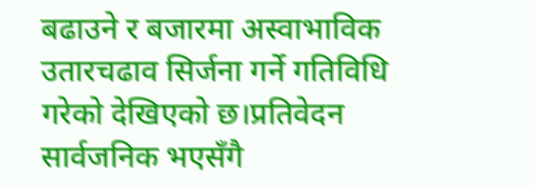बढाउने र बजारमा अस्वाभाविक उतारचढाव सिर्जना गर्ने गतिविधि गरेको देखिएको छ।प्रतिवेदन सार्वजनिक भएसँगै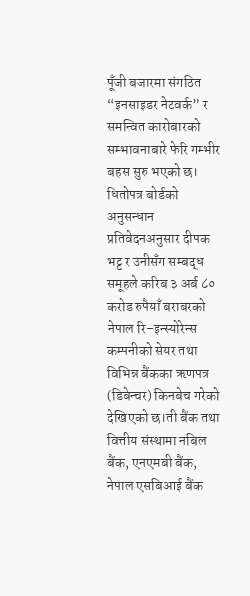पूँजी बजारमा संगठित “इनसाइडर नेटवर्क” र समन्वित कारोबारको सम्भावनाबारे फेरि गम्भीर बहस सुरु भएको छ।
धितोपत्र बोर्डको अनुसन्धान प्रतिवेदनअनुसार दीपक भट्ट र उनीसँग सम्बद्ध समूहले करिब ३ अर्ब ८० करोड रुपैयाँ बराबरको नेपाल रि–इन्स्योरेन्स कम्पनीको सेयर तथा विभिन्न बैंकका ऋणपत्र (डिबेन्चर) किनबेच गरेको देखिएको छ।ती बैंक तथा वित्तीय संस्थामा नबिल बैंक, एनएमबी बैंक, नेपाल एसबिआई बैंक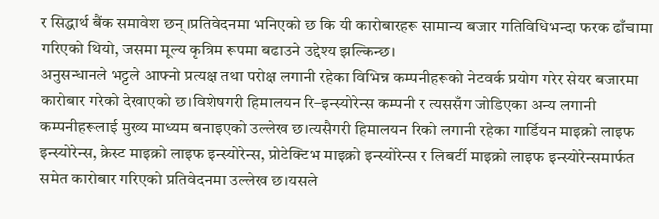र सिद्धार्थ बैंक समावेश छन्।प्रतिवेदनमा भनिएको छ कि यी कारोबारहरू सामान्य बजार गतिविधिभन्दा फरक ढाँचामा गरिएको थियो, जसमा मूल्य कृत्रिम रूपमा बढाउने उद्देश्य झल्किन्छ।
अनुसन्धानले भट्टले आफ्नो प्रत्यक्ष तथा परोक्ष लगानी रहेका विभिन्न कम्पनीहरूको नेटवर्क प्रयोग गरेर सेयर बजारमा कारोबार गरेको देखाएको छ।विशेषगरी हिमालयन रि–इन्स्योरेन्स कम्पनी र त्यससँग जोडिएका अन्य लगानी कम्पनीहरूलाई मुख्य माध्यम बनाइएको उल्लेख छ।त्यसैगरी हिमालयन रिको लगानी रहेका गार्डियन माइक्रो लाइफ इन्स्योरेन्स, क्रेस्ट माइक्रो लाइफ इन्स्योरेन्स, प्रोटेक्टिभ माइक्रो इन्स्योरेन्स र लिबर्टी माइक्रो लाइफ इन्स्योरेन्समार्फत समेत कारोबार गरिएको प्रतिवेदनमा उल्लेख छ।यसले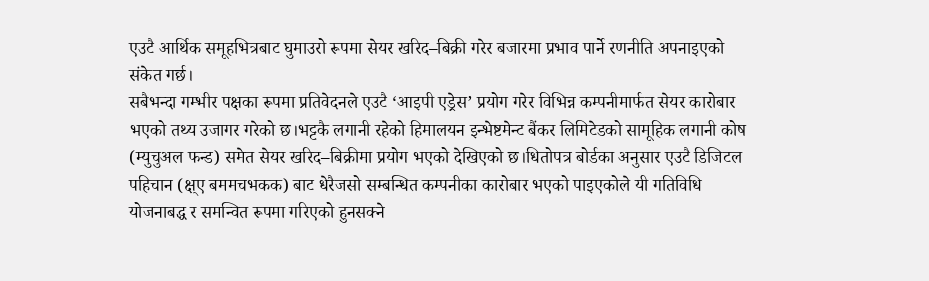एउटै आर्थिक समूहभित्रबाट घुमाउरो रूपमा सेयर खरिद–बिक्री गरेर बजारमा प्रभाव पार्ने रणनीति अपनाइएको संकेत गर्छ।
सबैभन्दा गम्भीर पक्षका रूपमा प्रतिवेदनले एउटै ‘आइपी एड्रेस’ प्रयोग गरेर विभिन्न कम्पनीमार्फत सेयर कारोबार भएको तथ्य उजागर गरेको छ।भट्टकै लगानी रहेको हिमालयन इन्भेष्टमेन्ट बैंकर लिमिटेडको सामूहिक लगानी कोष (म्युचुअल फन्ड) समेत सेयर खरिद–बिक्रीमा प्रयोग भएको देखिएको छ।धितोपत्र बोर्डका अनुसार एउटै डिजिटल पहिचान (क्ष्ए बममचभकक) बाट धेरैजसो सम्बन्धित कम्पनीका कारोबार भएको पाइएकोले यी गतिविधि योजनाबद्ध र समन्वित रूपमा गरिएको हुनसक्ने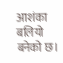आशंका बलियो बनेको छ।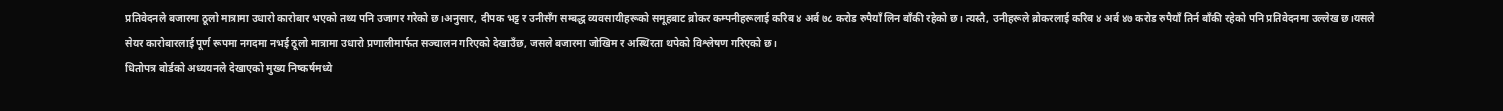प्रतिवेदनले बजारमा ठूलो मात्रामा उधारो कारोबार भएको तथ्य पनि उजागर गरेको छ।अनुसार, दीपक भट्ट र उनीसँग सम्बद्ध व्यवसायीहरूको समूहबाट ब्रोकर कम्पनीहरूलाई करिब ४ अर्ब ७८ करोड रुपैयाँ लिन बाँकी रहेको छ। त्यस्तै, उनीहरूले ब्रोकरलाई करिब ४ अर्ब ४७ करोड रुपैयाँ तिर्न बाँकी रहेको पनि प्रतिवेदनमा उल्लेख छ।यसले सेयर कारोबारलाई पूर्ण रूपमा नगदमा नभई ठूलो मात्रामा उधारो प्रणालीमार्फत सञ्चालन गरिएको देखाउँछ, जसले बजारमा जोखिम र अस्थिरता थपेको विश्लेषण गरिएको छ।
धितोपत्र बोर्डको अध्ययनले देखाएको मुख्य निष्कर्षमध्ये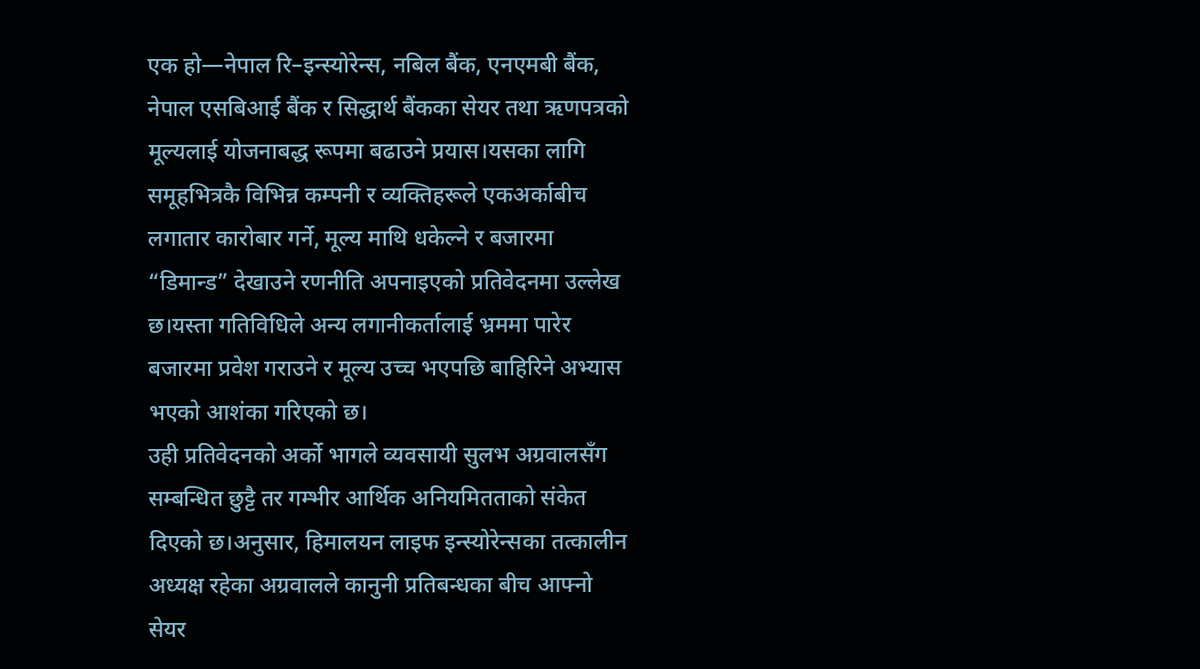एक हो—नेपाल रि–इन्स्योरेन्स, नबिल बैंक, एनएमबी बैंक, नेपाल एसबिआई बैंक र सिद्धार्थ बैंकका सेयर तथा ऋणपत्रको मूल्यलाई योजनाबद्ध रूपमा बढाउने प्रयास।यसका लागि समूहभित्रकै विभिन्न कम्पनी र व्यक्तिहरूले एकअर्काबीच लगातार कारोबार गर्ने, मूल्य माथि धकेल्ने र बजारमा “डिमान्ड” देखाउने रणनीति अपनाइएको प्रतिवेदनमा उल्लेख छ।यस्ता गतिविधिले अन्य लगानीकर्तालाई भ्रममा पारेर बजारमा प्रवेश गराउने र मूल्य उच्च भएपछि बाहिरिने अभ्यास भएको आशंका गरिएको छ।
उही प्रतिवेदनको अर्को भागले व्यवसायी सुलभ अग्रवालसँग सम्बन्धित छुट्टै तर गम्भीर आर्थिक अनियमितताको संकेत दिएको छ।अनुसार, हिमालयन लाइफ इन्स्योरेन्सका तत्कालीन अध्यक्ष रहेका अग्रवालले कानुनी प्रतिबन्धका बीच आफ्नो सेयर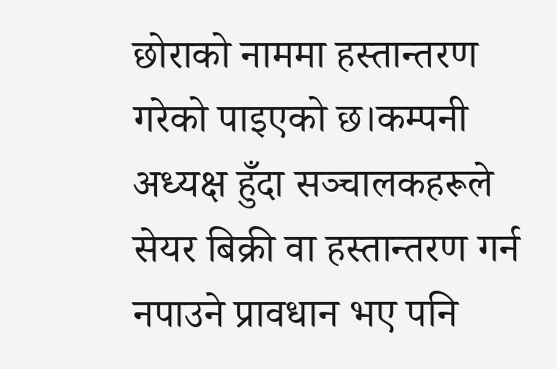छोराको नाममा हस्तान्तरण गरेको पाइएको छ।कम्पनी अध्यक्ष हुँदा सञ्चालकहरूले सेयर बिक्री वा हस्तान्तरण गर्न नपाउने प्रावधान भए पनि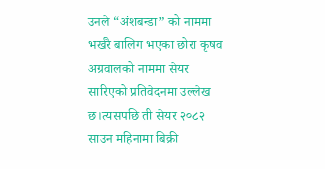उनले “अंशबन्डा” को नाममा भर्खरै बालिग भएका छोरा कृषव अग्रवालको नाममा सेयर सारिएको प्रतिवेदनमा उल्लेख छ।त्यसपछि ती सेयर २०८२ साउन महिनामा बिक्री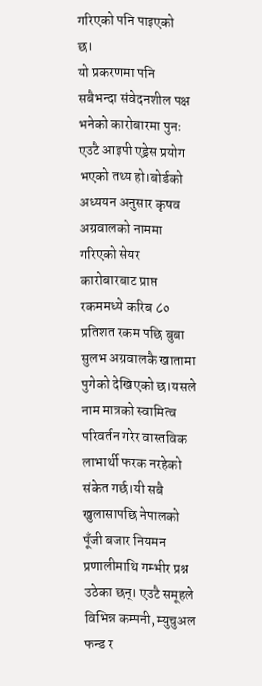गरिएको पनि पाइएको छ।
यो प्रकरणमा पनि सबैभन्दा संवेदनशील पक्ष भनेको कारोबारमा पुनः एउटै आइपी एड्रेस प्रयोग भएको तथ्य हो।बोर्डको अध्ययन अनुसार कृषव अग्रवालको नाममा गरिएको सेयर कारोबारबाट प्राप्त रकममध्ये करिब ८० प्रतिशत रकम पछि बुबा सुलभ अग्रवालकै खातामा पुगेको देखिएको छ।यसले नाम मात्रको स्वामित्व परिवर्तन गरेर वास्तविक लाभार्थी फरक नरहेको संकेत गर्छ।यी सबै खुलासापछि नेपालको पूँजी बजार नियमन प्रणालीमाथि गम्भीर प्रश्न उठेका छन्। एउटै समूहले विभिन्न कम्पनी, म्युचुअल फन्ड र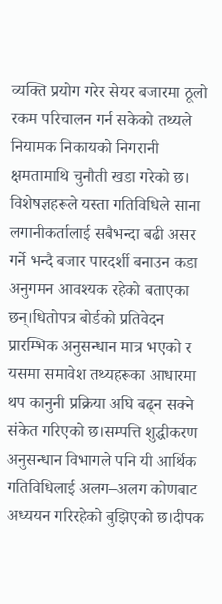व्यक्ति प्रयोग गरेर सेयर बजारमा ठूलो रकम परिचालन गर्न सकेको तथ्यले नियामक निकायको निगरानी क्षमतामाथि चुनौती खडा गरेको छ।
विशेषज्ञहरूले यस्ता गतिविधिले साना लगानीकर्तालाई सबैभन्दा बढी असर गर्ने भन्दै बजार पारदर्शी बनाउन कडा अनुगमन आवश्यक रहेको बताएका छन्।धितोपत्र बोर्डको प्रतिवेदन प्रारम्भिक अनुसन्धान मात्र भएको र यसमा समावेश तथ्यहरूका आधारमा थप कानुनी प्रक्रिया अघि बढ्न सक्ने संकेत गरिएको छ।सम्पत्ति शुद्धीकरण अनुसन्धान विभागले पनि यी आर्थिक गतिविधिलाई अलग–अलग कोणबाट अध्ययन गरिरहेको बुझिएको छ।दीपक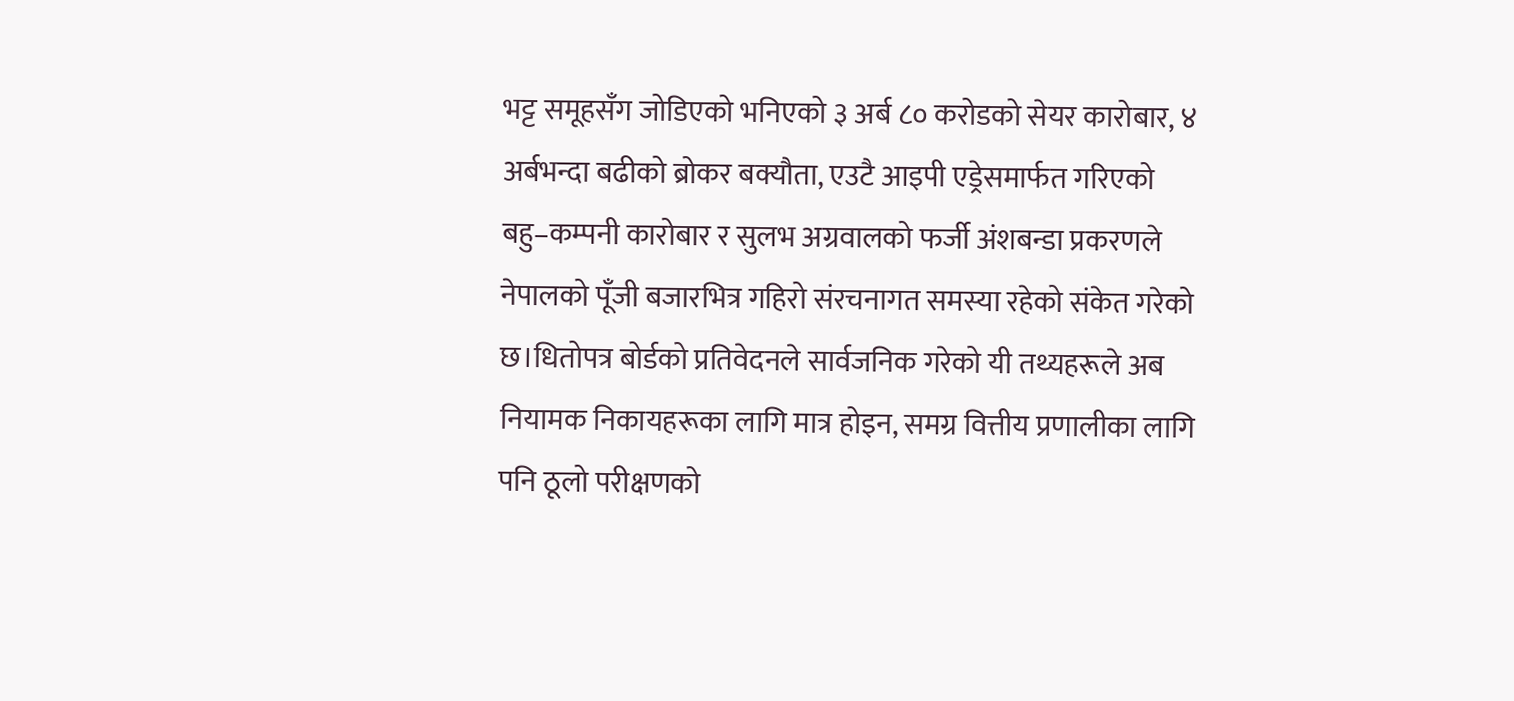भट्ट समूहसँग जोडिएको भनिएको ३ अर्ब ८० करोडको सेयर कारोबार, ४ अर्बभन्दा बढीको ब्रोकर बक्यौता, एउटै आइपी एड्रेसमार्फत गरिएको बहु–कम्पनी कारोबार र सुलभ अग्रवालको फर्जी अंशबन्डा प्रकरणले नेपालको पूँजी बजारभित्र गहिरो संरचनागत समस्या रहेको संकेत गरेको छ।धितोपत्र बोर्डको प्रतिवेदनले सार्वजनिक गरेको यी तथ्यहरूले अब नियामक निकायहरूका लागि मात्र होइन, समग्र वित्तीय प्रणालीका लागि पनि ठूलो परीक्षणको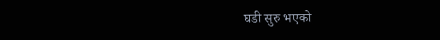घडी सुरु भएको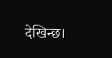देखिन्छ।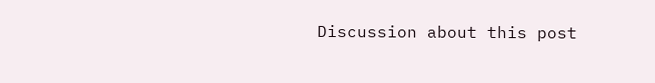Discussion about this post